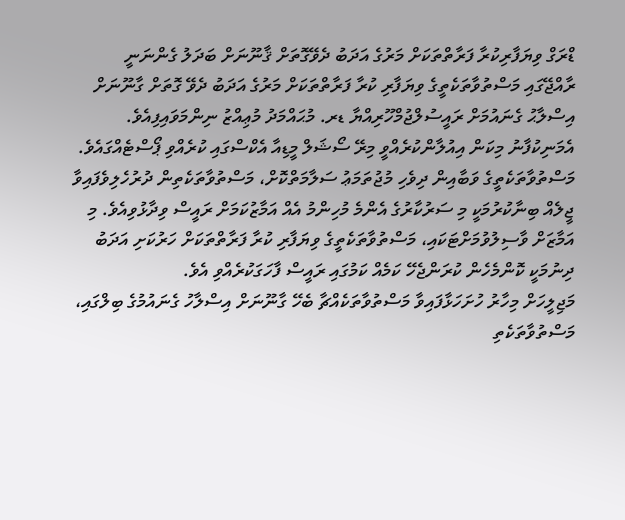ޑްރަގް ވިޔަފާރިކުރާ ފަރާތްތަކަށް މަރުގެ އަދަބު ދެވޭގޮތަށް ޤާނޫނަށް ބަދަލު ގެންނަނީ
ރާއްޖޭގައި މަސްތުވާތަކެތީގެ ވިޔަފާރި ކުރާ ފަރާތްތަކަށް މަރުގެ އަދަބު ދެވޭ ގޮތަށް ގާނޫނަށް އިސްލާޙު ގެނައުމަށް ރައީސުލްޖުމްހޫރިއްޔާ ޑރ. މުޙައްމަދު މުޢިއްޒު ނިންމަވައިފިއެވެ.
އެމަނިކުފާނު މިކަން އިއުލާންކުރެއްވީ މިރޭ ސޯޝަލް މީޑިއާ އެކްސްގައި ކުރެއްވި ޕޯސްޓެއްގައެވެ.
މަސްތުވާތަކެތީގެ ވަބާއިން ދިވެހި މުޖުތަމަޢު ސަލާމަތްކޮށް، މަސްތުވާތަކެތިން ދުރުހެލިވެފައިވާ ޖީލެއް ބިނާކުރުމަކީ މި ސަރުކާރުގެ އެންމެ މުހިންމު އެއް އަމާޒުކަމަށް ރައީސް ވިދާޅުވިއެވެ. މި އަމާޒަށް ވާސިލުވުމަށްޓަކައި، މަސްތުވާތަކެތީގެ ވިޔަފާރި ކުރާ ފަރާތްތަކަށް ހަރުކަށި އަދަބު ދިނުމަކީ ކޮންމެހެން ކުރަންޖެހޭ ކަމެއް ކަމުގައި ރައީސް ފާހަގަކުރެއްވި އެވެ.
މަޖިލީހަށް މިހާރު ހުށަހަޅާފައިވާ މަސްތުވާތަކެއްޗާ ބެހޭ ގާނޫނަށް އިސްލާހު ގެނައުމުގެ ބިލްގައި، މަސްތުވާތަކެތި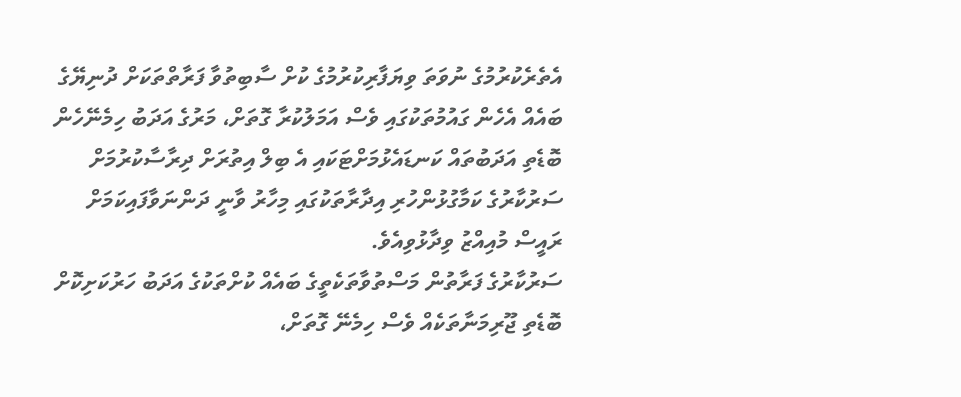އެތެރެކުރުމުގެ ނުވަތަ ވިޔަފާރިކުރުމުގެ ކުށް ސާބިތުވާ ފަރާތްތަކަށް ދުނިޔޭގެ ބައެއް އެހެން ގައުމުތަކުގައި ވެސް އަމަލުކުރާ ގޮތަށް، މަރުގެ އަދަބު ހިމެނޭހެން ބޮޑެތި އަދަބުތައް ކަނޑައެޅުމަށްޓަކައި އެ ބިލް އިތުރަށް ދިރާސާކުރުމަށް ސަރުކާރުގެ ކަމާގުޅުންހުރި އިދާރާތަކުގައި މިހާރު ވާނީ ދަންނަވާފައިކަމަށް ރައީސް މުއިއްޒު ވިދާޅުވިއެވެ.
ސަރުކާރުގެ ފަރާތުން މަސްތުވާތަކެތީގެ ބައެއް ކުށްތަކުގެ އަދަބު ހަރުކަށިކޮށް ބޮޑެތި ޖޫރިމަނާތަކެއް ވެސް ހިމެނޭ ގޮތަށް،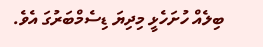ބިލެއް ހުށަހެޅީ މިދިޔަ ޑިސެމްބަރުގަ އެވެ.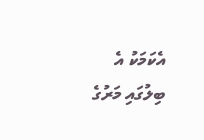އެކަމަކު އެ ބިލުގައި މަރުގެ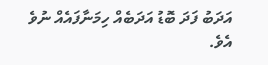އަދަބު ފަދަ ބޮޑު އަދަބެއް ހިމަނާފައެއް ނުވެ އެވެ.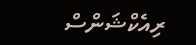ރިއެކްޝަންސް